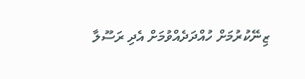ޒިނޭކުރުމަށް ހުއްދަދެއްވުމަށް އެދި ރަސޫލާ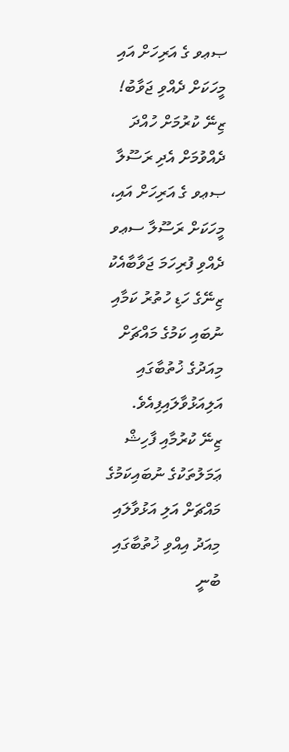ޞޢވ ގެ އަރިހަށް އައި މީހަކަށް ދެއްވި ޖަވާބު!
ޒިނޭ ކުރުމަށް ހުއްދަ ދެއްވުމަށް އެދި ރަސޫލާ ޞޢވ ގެ އަރިހަށް އައި، މީހަކަށް ރަސޫލާ ސޢވ ދެއްވި ފުރިހަމަ ޖަވާބާއެކު ޒިނޭގެ ހަޑި ހުތުރު ކަމާއި ނުބައި ކަމުގެ މައްޗަށް މިއަދުގެ ޚުތުބާގައި އަލިއަޅުވާލައިފިއެވެ.
ޒިނޭ ކުރުމާއި ފާހިޝް ޢަމަލުތަކުގެ ނުބައިކަމުގެ މައްޗަށް އަލި އަޅުވާލައި މިއަދު އިއްވި ޚުތުބާގައި ބުނީ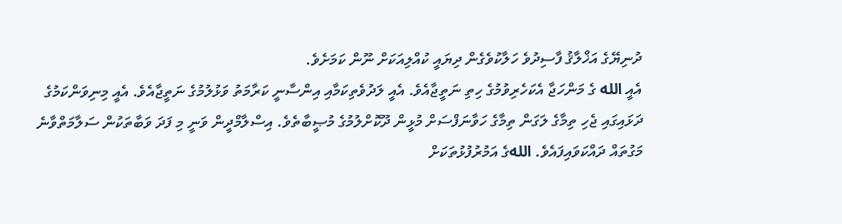ދުނިޔޭގެ އަޚްލާޤު ފާސިދުވެ ހަލާކުވެގެން ދިޔައީ ކުއްލިއަކަށް ނޫން ކަމަށެވެ.
އެއީ الله ގެ މަންހަޖާ އެކަހެރިވުމުގެ ހިތި ނަތީޖާއެވެ. އެއީ ލަދުވެތިކަމާއި އިންސާނީ ކަރާމަތު ވަޅުލުމުގެ ނަތީޖާއެވެ. އެއީ މިނިވަންކަމުގެ ދަޅައިގައި ޖެހި ތިމާގެ ލަގަން ތިމާގެ ހަވާނަފްސަށް މުޅީން ދޫކޮށްލުމުގެ މުޞީބާތެވެ. އިސްލާމްދީން ވަނީ މި ފަދަ ވަބާތަކުން ސަލާމަތްވާނެ މަގުތައް ދައްކަވައިފައެވެ. اللهގެ އަމުރުފުޅުތަކަށް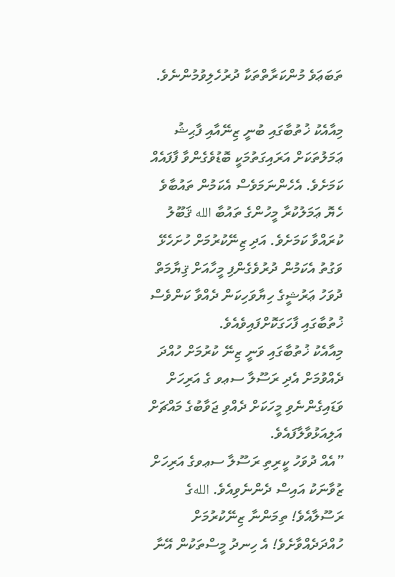ތަބަޢަވެ މުންކަރާތްތަކާ ދުރުހެލިވުމުންނެވެ.

މިއާއެކު ޚުތުބާގައި ބުނީ ޒިނޭއާއި ފާޙިޝު ޢަމަލުތަކަށް އަރައިގަތުމަކީ ބޮޑުވެގެންވާ ފާފައެއް ކަމަށެވެ. އެހެންނަމަވެސް އެކަމުން ތައުބާވެ ހެޔޮ ޢަމަލުކުރާ މީހުންގެ ތައުބާ الله ޤަބޫލު ކުރައްވާ ކަމަށެވެ. އަދި ޒިނޭކުރުމަށް ހުށަހެޅޭ ވަގުތު އެކަމުން ދުރުވެގެންފި މީހާއަށް ޤިޔާމަތް ދުވަހު ޢަރުޝީގެ ހިޔާވަހިކަން ދެއްވާ ކަންވެސް ޚުތުބާގައި ފާހަގަކޮށްފައިވެއެވެ.
މިއާއެކު ޚުތުބާގައި ވަނީ ޒިނޭ ކުރުމަށް ހުއްދަ ދެއްވުމަށް އެދި ރަސޫލާ ސޢވ ގެ އަރިހަށް ވަޑައިގެންނެވި މީހަކަށް ދެއްވި ޖަވާބުގެ މައްޗަށް އަލިއަޅުވާލާފައެވެ.
”އެއް ދުވަހު ކީރިތި ރަސޫލާ ސޢވގެ އަރިހަށް ޒުވާނަކު އައިސް ދެންނެވިއެވެ. اللهގެ ރަސޫލާއެވެ! ތިމަންނާ ޒިނޭކުރުމަށް ހުއްދަދެއްވާށެވެ! އެ ހިނދު މީސްތަކުން އޭނާ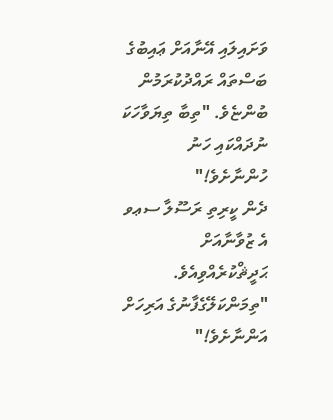ވަށައިލައި އޭނާއަށް ޢައިބުގެ ބަސްތައް ރައްދުކުރަމުން ބުންޏެވެ. "ތިބާ ތިޔަވާހަކަ ނުދައްކައި ހަނު ހުންނާށެވެ!"
ދެން ކީރިތި ރަސޫލާ ސޢވ އެ ޒުވާނާއަށް ޙަދީޘްކުރެއްވިއެވެ. "ތިމަންކަލޭގެފާނުގެ އަރިހަށް އަންނާށެވެ!"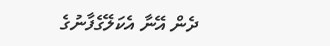ދެން އޭނާ އެކަލޭގެފާނުގެ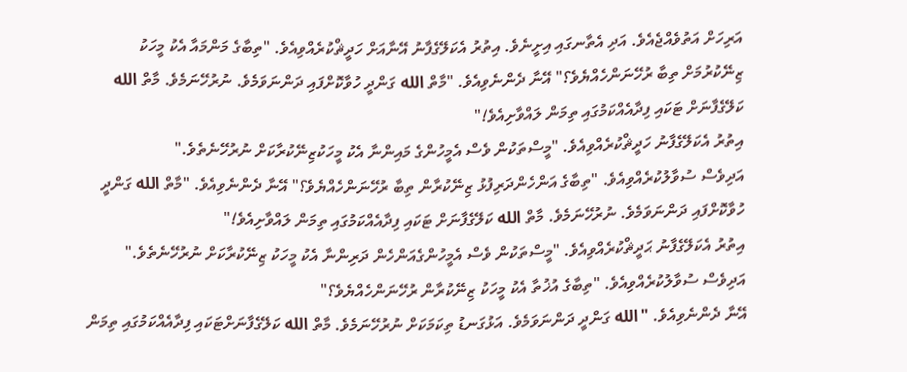އަރިހަށް އަތުވެއްޖެއެވެ. އަދި އެތާނގައި އިށީނެވެ. އިތުރު އެކަލޭގެފާނު އޭނާއަށް ހަދީޘްކުރެއްވިއެވެ. "ތިބާގެ މަންމައާ އެކު މީހަކު ޒިނޭކުރުމަށް ތިބާ ރުހޭނަންހެއްޔެވެ؟" އޭނާ ދެންނެވިއެވެ. "މާތް الله ގަންދީ ހުވާކޮށްފައި ދަންނަވަމެވެ. ނުރުހޭނަމެވެ. މާތް الله ކަލޭގެފާނަށް ޓަކައި ފިދާއެއްކަމުގައި ތިމަން ލައްވާށިއެވެ!"
އިތުރު އެކަލޭގެފާނު ހަދީޘްކުރެއްވިއެވެ. "މީސްތަކުން ވެސް އެމީހުންގެ މައިންނާ އެކު މީހަކުޒިނޭކުރާކަށް ނުރުހޭނެތެވެ."
އަދިވެސް ސުވާލުކުރެއްވިއެވެ. "ތިބާގެ އަންހެންދަރިފުޅު ޒިނޭކުރާން ތިބާ ރުހޭނަންހެއްޔެވެ؟" އޭނާ ދެންނެވިއެވެ. "މާތް الله ގަންދީ ހުވާކޮށްފައި ދަންނަވަމެވެ. ނުރުހޭނަމެވެ. މާތް الله ކަލޭގެފާނަށް ޓަކައި ފިދާއެއްކަމުގައި ތިމަން ލައްވާށިއެވެ!"
އިތުރު އެކަލޭގެފާނު ޙަދީޘްކުރެއްވިއެވެ. "މީސްތަކުން ވެސް އެމީހުންގެއަންހެން ދަރިންނާ އެކު މީހަކު ޒިނޭކުރާކަށް ނުރުހޭނެތެވެ."
އަދިވެސް ސުވާލުކުރެއްވިއެވެ. "ތިބާގެ އުޚުތާ އެކު މީހަކު ޒިނޭކުރާން ރުހޭނަންހެއްޔެވެ؟"
އޭނާ ދެންނެވިއެވެ. "الله ގަންދީ ދަންނަވަމެވެ. އަޅުގަނޑު ތިކަމަކަށް ނުރުހޭނަމެވެ. މާތް الله ކަލޭގެފާނަށްޓަކައި ފިދާއެއްކަމުގައި ތިމަން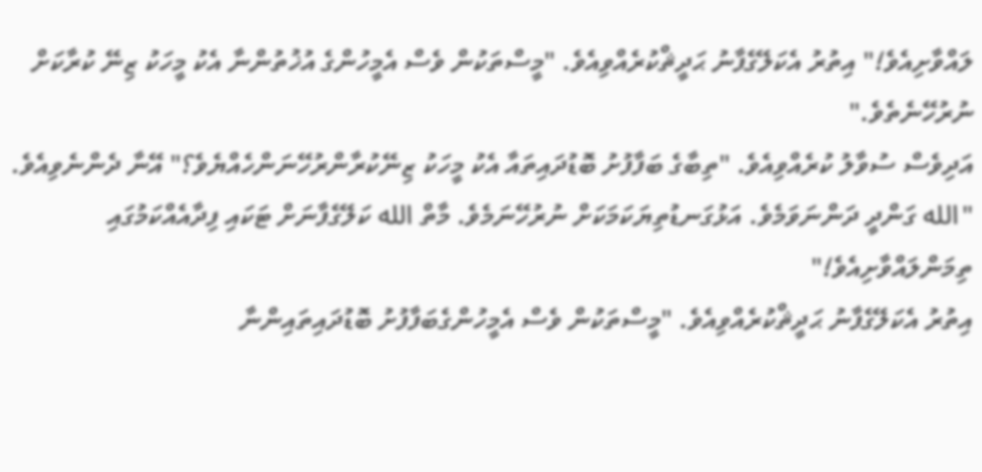ލައްވާށިއެވެ!" އިތުރު އެކަލޭގެފާނު ޙަދީޘްކުރެއްވިއެވެ. "މީސްތަކުން ވެސް އެމީހުންގެ އުޚުތުންނާ އެކު މީހަކު ޒިނޭ ކުރާކަށް ނުރުހޭނެތެވެ."
އަދިވެސް ސުވާލު ކުރެއްވިއެވެ. "ތިބާގެ ބަފާފުށު ބޮޑުދައިތައާ އެކު މީހަކު ޒިނޭކުރާންރުހޭނަންހެއްޔެވެ؟" އޭނާ ދެންނެވިއެވެ. "الله ގަންދީ ދަންނަވަމެވެ. އަޅުގަނޑުތިޔަކަމަކަށް ނުރުހޭނަމެވެ. މާތް الله ކަލޭގެފާނަށް ޓަކައި ފިދާއެއްކަމުގައި ތިމަންލައްވާށިއެވެ!"
އިތުރު އެކަލޭގެފާނު ޙަދީޘްކުރެއްވިއެވެ. "މީސްތަކުން ވެސް އެމީހުންގެބަފާފުށު ބޮޑުދައިތައިންނާ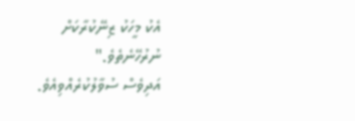އެކު މީހަކު ޒިނޭކުރާކަށް ނުރުހޭނެތެވެ."
އަދިވެސް ސުވާލުކުރެއްވިއެވެ.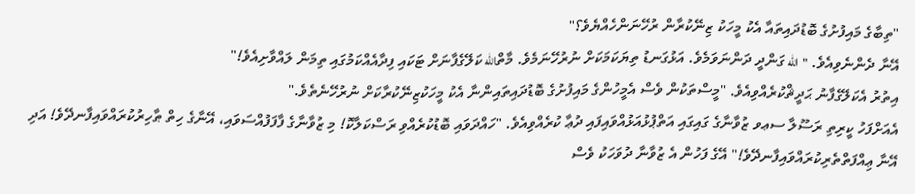"ތިބާގެ މައިފުށުގެ ބޮޑުދައިތައާ އެކު މީހަކު ޒިނޭކުރާން ރުހޭނަންހެއްޔެވެ؟"
އޭނާ ދެންނެވިއެވެ. "الله ގަންދީ ދަންނަވަމެވެ. އަޅުގަނޑު ތިޔަކަމަކަށް ނުރުހޭނަމެވެ. މާތްالله ކަލޭގެފާނަށް ޓަކައި ފިދާއެއްކަމުގައި ތިމަން ލައްވާށިއެވެ!"
އިތުރު އެކަލޭގެފާނު ޙަދީޘްކުރެއްވިއެވެ. "މީސްތަކުން ވެސް އެމީހުންގެ މައިފުށުގެ ބޮޑުދައިތައިންނާ އެކު މީހަކުޒިނޭކުރާކަށް ނުރުހޭނެތެވެ."
އެއަށްފަހު ކީރިތި ރަސޫލާ ސޢވ ޒުވާނާގެ ގައިގައި އަތްޕުޅުއަޅުއްވައިފައި ދުޢާ ކުރެއްވިއެވެ. "ހައްދަވައި ބޮޑުކުރެއްވި ރަސްކަލާކޮ! މި ޒުވާނާގެ ފާފަފުއްސަވައި، އޭނާގެ ހިތް ޠާހިރުކުރައްވައިފާނދޭވެ! އަދި އޭނާ ޢިއްފަތްތެރިކުރައްވައިފާނދޭވެ!" އޭގެ ފަހުން އެ ޒުވާނާ ދުވަހަކު ވެސް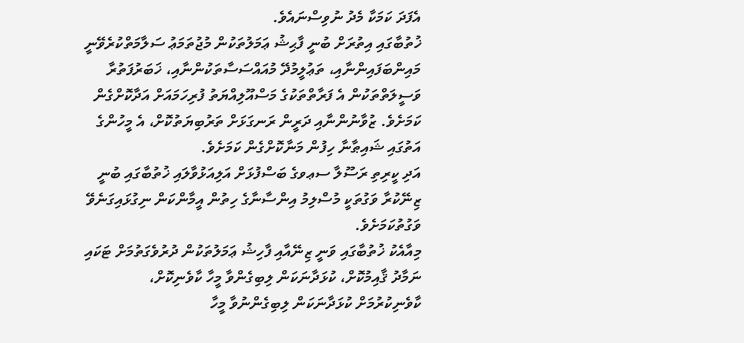އެފަދަ ކަމަކާ މެދު ނުވިސްނައެވެ.
ޚުތުބާގައި އިތުރަށް ބުނީ ފާޙިޝު ޢަމަލުތަކުން މުޖުތަމަޢު ސަލާމަތްކުރެވޭނީ މައިންބަފައިންނާއި، ތަޢުލީމުދޭ މުއައްސަސާތަކުންނާއި، ޚަބަރުފަތުރާ ވަސީލަތްތަކުން އެ ފަރާތްތަކުގެ މަސްއޫލިއްޔަތު ފުރިހަމައަށް އަދާކޮށްގެން ކަމަށެވެ. ޒުވާނުންނާއި ދަރީން ރަނގަޅަށް ތަރުބިޔަތުކޮށް، އެ މީހުންގެ އަތުގައި ޝައިޠާނާ ހިފުން މަނާކޮށްގެން ކަމަށެވެ.
އަދި ކީރިތި ރަސޫލާ ސޢވގެ ބަސްފުޅަށް އަލިއަޅުވާލައި ޚުތުބާގައި ބުނީ ޒިނޭކުރާ ވަގުތަކީ މުސްލިމު އިންސާނާގެ ހިތުން އީމާންކަން ނިގުޅައިގަނެވޭ ވަގުތުކަމަށެވެ.
މިއާއެކު ޚުތުބާގައި ވަނީ ޒިނޭއާއި ފާހިޝު ޢަމަލުތަކުން ދުރުވެގަތުމަށް ޓަކައި ނަމާދު ޤާއިމުކޮށް، ކުޅަދާނަކަން ލިބިގެންވާ މީހާ ކާވެނިކޮށް، ކާވެނިކުރުމަށް ކުޅަދާނަކަން ލިބިގެންނުވާ މީހާ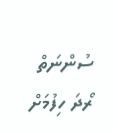ސުންނަތް ރޯދަ ހިފުމަށް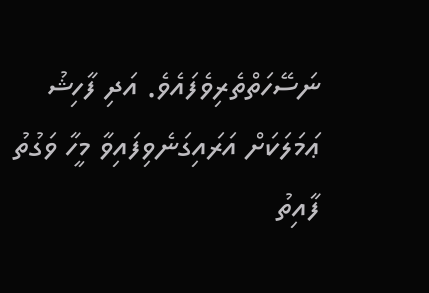ނަސޭހަތްތެރިވެފައެވެ. އަދި ފާހިޝު ޢަމަލަކަށް އަރައިގަނެވިފައިވާ މީހާ ވަގުތު ފާއިތު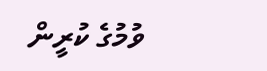ވުމުގެ ކުރީން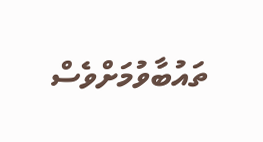ތައުބާވުމަށްވެސް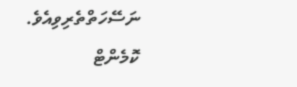ނަސޭހަތްތެރިވިއެވެ.
ކޮމެންޓް